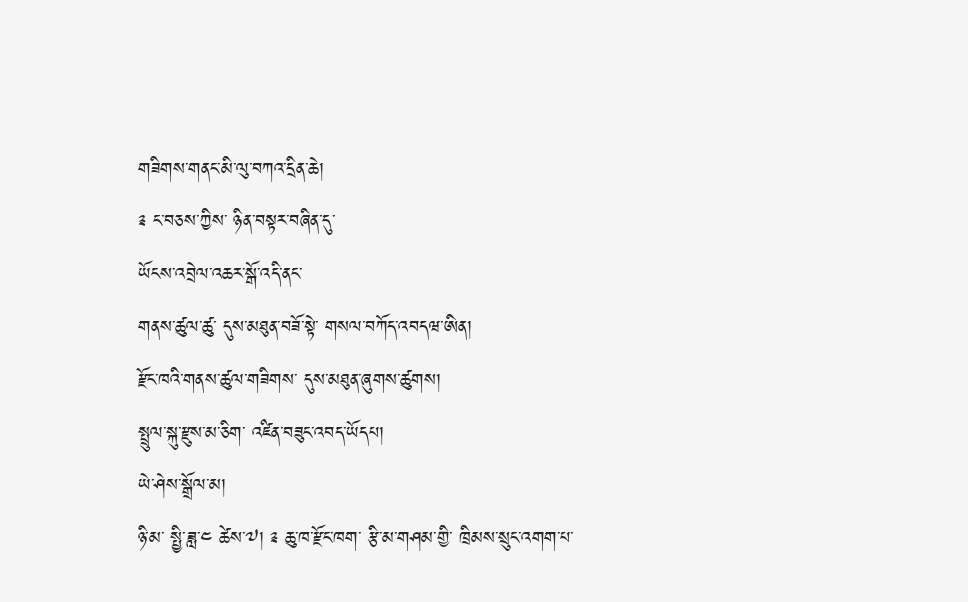གཟིགས་གནང་མི་ལུ་བཀའ་དྲིན་ཆེ།
༉ ང་བཅས་ཀྱིས་ ཉིན་བསྟར་བཞིན་དུ་
ཡོངས་འབྲེལ་འཆར་སྒོ་འདི་ནང་
གནས་ཚུལ་ཚུ་ དུས་མཐུན་བཟོ་སྟེ་ གསལ་བཀོད་འབདཝ་ཨིན།
རྫོང་ཁའི་གནས་ཚུལ་གཟིགས་ དུས་མཐུན་ཞུགས་ཚུགས།
སྤྲུལ་སྐུ་རྫུས་མ་ཅིག་ འཛིན་བཟུང་འབད་ཡོདཔ།
ཡེ་ཤེས་སྒྲོལ་མ།
ཉི་མ་ སྤྱི་ཟླ་༤ ཚེས་༧། ༉ ཆུ་ཁ་རྫོང་ཁག་ རྩི་མ་གཤམ་གྱི་ ཁྲིམས་སྲུང་འགག་པ་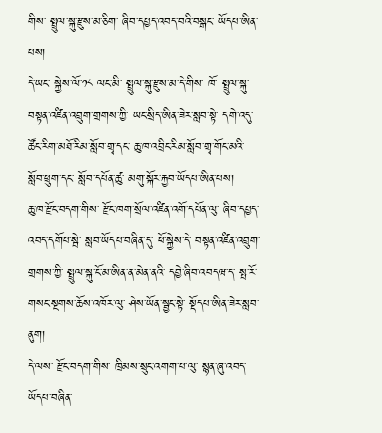གིས་ སྤྲུལ་སྐུ་རྫུས་མ་ཅིག་ ཞིབ་དཔྱད་འབད་བའི་བསྒང་ ཡོདཔ་ཨིན་པས།
དེ་ཡང་ སྐྱེས་ལོ་༡༨ ལང་མི་ སྤྲུལ་སྐུ་རྫུས་མ་དེ་གིས་ ཁོ་ སྤྲུལ་སྐུ་བསྟན་འཛིན་འབྲུག་གྲགས་ཀྱི་ ཡང་སྲིད་ཨིན་ཟེར་སླབ་སྟེ་ དགེ་འདུ་ཚོང་རིག་མཐོ་རིམ་སློབ་གྲྭ་དང་ ཆུ་ཁ་འབྲིང་རིམ་སློབ་གྲྭ་གོང་མའི་ སློབ་ཕྲུག་དང་ སློབ་དཔོན་ཚུ་ མགུ་སྐོར་རྐྱབ་ཡོདཔ་ཨིན་པས།
ཆུ་ཁ་རྫོང་བདག་གིས་ རྫོང་ཁག་སྲོལ་འཛིན་འགོ་དཔོན་ལུ་ ཞིབ་དཔྱད་འབད་དགོཔ་སྦེ་ སླབ་ཡོདཔ་བཞིན་དུ་ ཕོ་སྐྱེས་དེ་ བསྟན་འཛིན་འབྲུག་གྲགས་ཀྱི་ སྤྲུལ་སྐུ་ངོ་མ་ཨིན་ན་མེན་ནའི་ དབྱེ་ཞིབ་འབདཝ་ད་ སྤ་རོ་ གསང་སྔགས་ཆོས་འཁོར་ལུ་ ཤེས་ཡོན་སྦྱང་སྟེ་ སྡོདཔ་ཨིན་ཟེར་སླབ་ནུག།
དེ་ལས་ རྫོང་བདག་གིས་ ཁྲིམས་སྲུང་འགག་པ་ལུ་ སྙན་ཞུ་འབད་ཡོདཔ་བཞིན་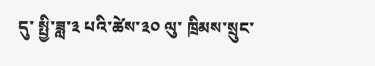དུ་ སྤྱི་ཟླ་༣ པའི་ཚེས་༣༠ ལུ་ ཁྲིམས་སྲུང་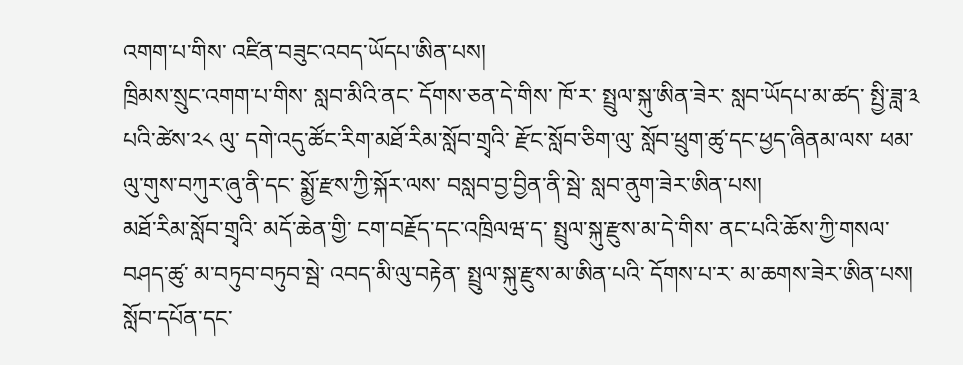འགག་པ་གིས་ འཛིན་བཟུང་འབད་ཡོདཔ་ཨིན་པས།
ཁྲིམས་སྲུང་འགག་པ་གིས་ སླབ་མིའི་ནང་ དོགས་ཅན་དེ་གིས་ ཁོ་ར་ སྤྲུལ་སྐུ་ཨིན་ཟེར་ སླབ་ཡོདཔ་མ་ཚད་ སྤྱི་ཟླ་༣ པའི་ཚེས་༢༨ ལུ་ དགེ་འདུ་ཚོང་རིག་མཐོ་རིམ་སློབ་གྲྭའི་ རྫོང་སློབ་ཅིག་ལུ་ སློབ་ཕྲུག་ཚུ་དང་ཕྱད་ཞིནམ་ལས་ ཕམ་ལུ་གུས་བཀུར་ཞུ་ནི་དང་ སྨྱོ་རྫས་ཀྱི་སྐོར་ལས་ བསླབ་བྱ་བྱིན་ནི་སྦེ་ སླབ་ནུག་ཟེར་ཨིན་པས།
མཐོ་རིམ་སློབ་གྲྭའི་ མདོ་ཆེན་གྱི་ ངག་བརྗོད་དང་འཁྲིལཝ་ད་ སྤྲུལ་སྐུ་རྫུས་མ་དེ་གིས་ ནང་པའི་ཆོས་ཀྱི་གསལ་བཤད་ཚུ་ མ་བཏུབ་བཏུབ་སྦེ་ འབད་མི་ལུ་བརྟེན་ སྤྲུལ་སྐུ་རྫུས་མ་ཨིན་པའི་ དོགས་པ་ར་ མ་ཆགས་ཟེར་ཨིན་པས།
སློབ་དཔོན་དང་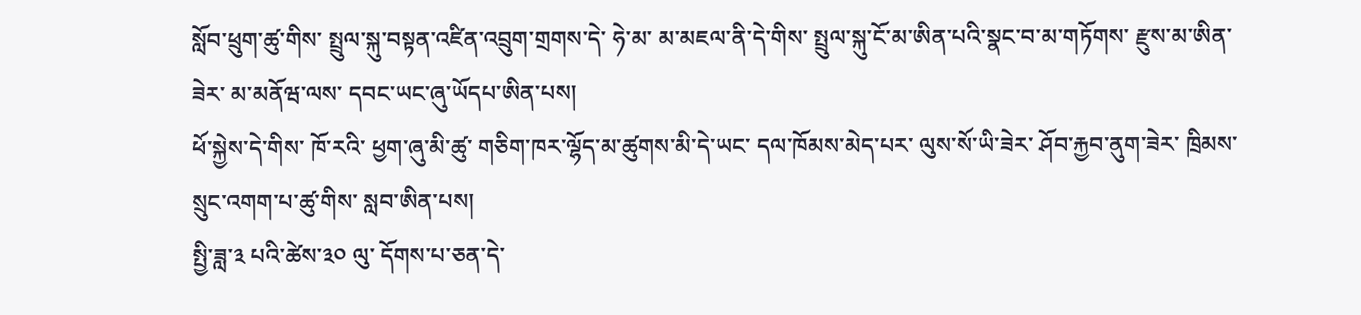སློབ་ཕྲུག་ཚུ་གིས་ སྤྲུལ་སྐུ་བསྟན་འཛིན་འབྲུག་གྲགས་དེ་ ཧེ་མ་ མ་མཇལ་ནི་དེ་གིས་ སྤྲུལ་སྐུ་ངོ་མ་ཨིན་པའི་སྣང་བ་མ་གཏོགས་ རྫུས་མ་ཨིན་ཟེར་ མ་མནོཝ་ལས་ དབང་ཡང་ཞུ་ཡོདཔ་ཨིན་པས།
ཕོ་སྐྱེས་དེ་གིས་ ཁོ་རའི་ ཕྱག་ཞུ་མི་ཚུ་ གཅིག་ཁར་ལྷོད་མ་ཚུགས་མི་དེ་ཡང་ དལ་ཁོམས་མེད་པར་ ལུས་སོ་ཡི་ཟེར་ ཤོབ་རྐྱབ་ནུག་ཟེར་ ཁྲིམས་སྲུང་འགག་པ་ཚུ་གིས་ སླབ་ཨིན་པས།
སྤྱི་ཟླ་༣ པའི་ཚེས་༣༠ ལུ་ དོགས་པ་ཅན་དེ་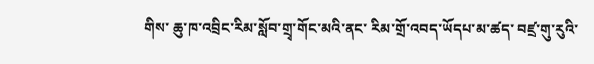གིས་ ཆུ་ཁ་འབྲིང་རིམ་སློབ་གྲྭ་གོང་མའི་ནང་ རིམ་གྲོ་འབད་ཡོདཔ་མ་ཚད་ བཛྲ་གུ་རུའི་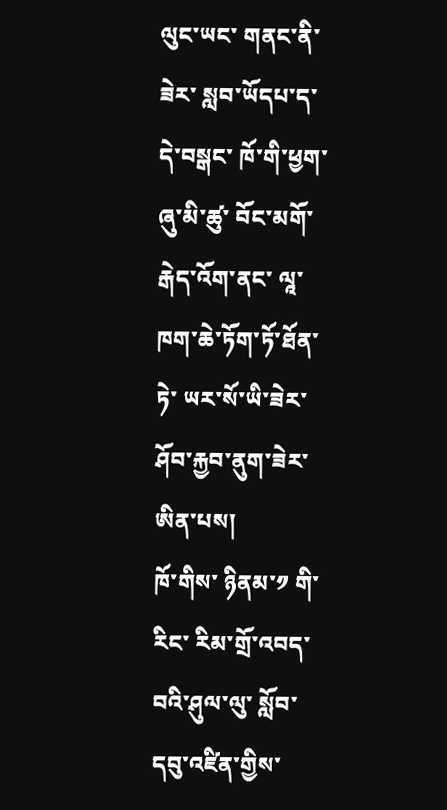ལུང་ཡང་ གནང་ནི་ཟེར་ སླབ་ཡོདཔ་ད་ དེ་བསྒང་ ཁོ་གི་ཕྱག་ཞུ་མི་ཚུ་ བོང་མགོ་རྒེད་འོག་ནང་ ལཱ་ཁག་ཆེ་ཏོག་ཏོ་ཐོན་ཏེ་ ཡར་སོ་ཡི་ཟེར་ ཤོབ་རྐྱབ་ནུག་ཟེར་ཨིན་པས།
ཁོ་གིས་ ཉིནམ་༡ གི་རིང་ རིམ་གྲོ་འབད་བའི་ཤུལ་ལུ་ སློབ་དབུ་འཛིན་གྱིས་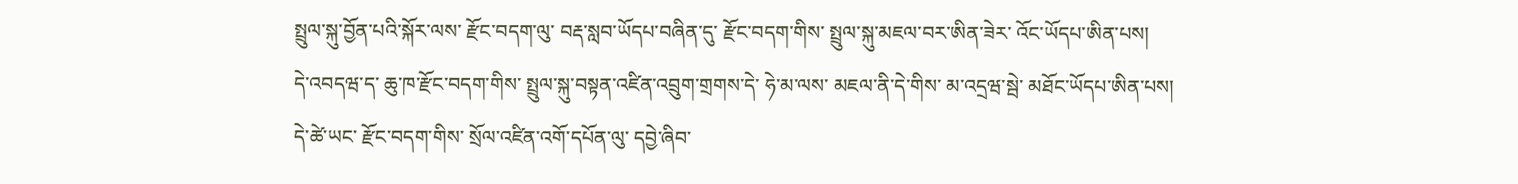སྤྲུལ་སྐུ་བྱོན་པའི་སྐོར་ལས་ རྫོང་བདག་ལུ་ བརྡ་སླབ་ཡོདཔ་བཞིན་དུ་ རྫོང་བདག་གིས་ སྤྲུལ་སྐུ་མཇལ་བར་ཨིན་ཟེར་ འོང་ཡོདཔ་ཨིན་པས།
དེ་འབདཝ་ད་ ཆུ་ཁ་རྫོང་བདག་གིས་ སྤྲུལ་སྐུ་བསྟན་འཛིན་འབྲུག་གྲགས་དེ་ ཧེ་མ་ལས་ མཇལ་ནི་དེ་གིས་ མ་འདྲཝ་སྦེ་ མཐོང་ཡོདཔ་ཨིན་པས།
དེ་ཚེ་ཡང་ རྫོང་བདག་གིས་ སྲོལ་འཛིན་འགོ་དཔོན་ལུ་ དབྱེ་ཞིབ་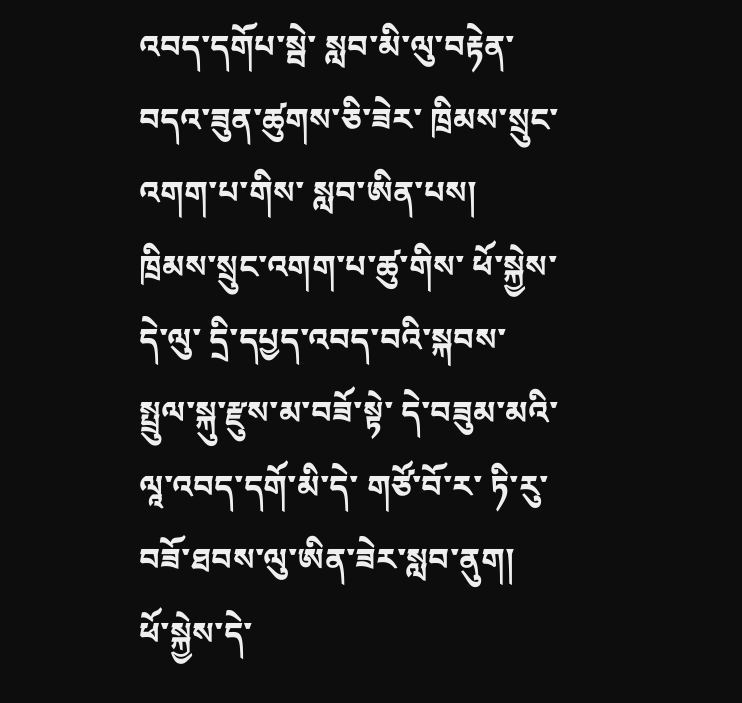འབད་དགོཔ་སྦེ་ སླབ་མི་ལུ་བརྟེན་ བདའ་ཟུན་ཚུགས་ཅི་ཟེར་ ཁྲིམས་སྲུང་འགག་པ་གིས་ སླབ་ཨིན་པས།
ཁྲིམས་སྲུང་འགག་པ་ཚུ་གིས་ ཕོ་སྐྱེས་དེ་ལུ་ དྲི་དཔྱད་འབད་བའི་སྐབས་ སྤྲུལ་སྐུ་རྫུས་མ་བཟོ་སྟེ་ དེ་བཟུམ་མའི་ ལཱ་འབད་དགོ་མི་དེ་ གཙོ་བོ་ར་ ཏི་རུ་བཟོ་ཐབས་ལུ་ཨིན་ཟེར་སླབ་ནུག།
ཕོ་སྐྱེས་དེ་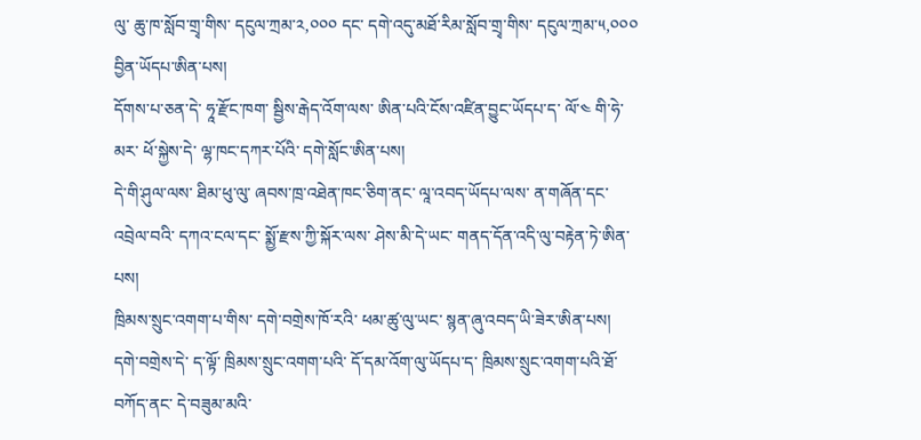ལུ་ ཆུ་ཁ་སློབ་གྲྭ་གིས་ དངུལ་ཀྲམ་༢,༠༠༠ དང་ དགེ་འདུ་མཐོ་རིམ་སློབ་གྲྭ་གིས་ དངུལ་ཀྲམ་༥,༠༠༠ བྱིན་ཡོདཔ་ཨིན་པས།
དོགས་པ་ཅན་དེ་ ཧཱ་རྫོང་ཁག་ སྦྱིས་རྒེད་འོག་ལས་ ཨིན་པའི་ངོས་འཛིན་བྱུང་ཡོདཔ་ད་ ལོ་༤ གི་ཧེ་མར་ ཕོ་སྐྱེས་དེ་ ལྷ་ཁང་དཀར་པོའི་ དགེ་སློང་ཨིན་པས།
དེ་གི་ཤུལ་ལས་ ཐིམ་ཕུ་ལུ་ ཞབས་ཁྲ་འཐེན་ཁང་ཅིག་ནང་ ལཱ་འབད་ཡོདཔ་ལས་ ན་གཞོན་དང་འབྲེལ་བའི་ དཀའ་ངལ་དང་ སྨྱོ་རྫས་ཀྱི་སྐོར་ལས་ ཤེས་མི་དེ་ཡང་ གནད་དོན་འདི་ལུ་བརྟེན་ཏེ་ཨིན་པས།
ཁྲིམས་སྲུང་འགག་པ་གིས་ དགེ་བགྲེས་ཁོ་རའི་ ཕམ་ཚུ་ལུ་ཡང་ སྙན་ཞུ་འབད་ཡི་ཟེར་ཨིན་པས།
དགེ་བགྲེས་དེ་ ད་ལྟོ་ ཁྲིམས་སྲུང་འགག་པའི་ དོ་དམ་འོག་ལུ་ཡོདཔ་ད་ ཁྲིམས་སྲུང་འགག་པའི་ཐོ་བཀོད་ནང་ དེ་བཟུམ་མའི་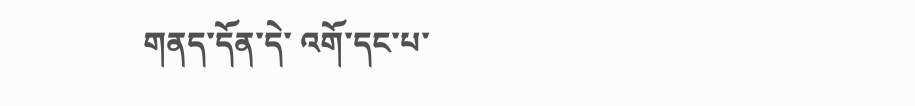གནད་དོན་དེ་ འགོ་དང་པ་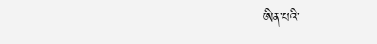ཨིན་པའི་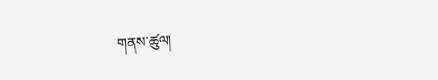གནས་ཚུལ།